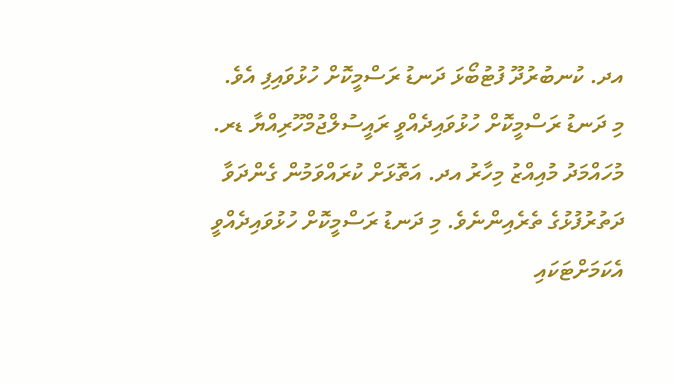އދ. ކުނބުރުދޫ ފުޓުބޯޅަ ދަނޑު ރަސްމީކޮށް ހުޅުވައިފި އެވެ.
މި ދަނޑު ރަސްމީކޮށް ހުޅުވައިދެއްވީ ރައީސުލްޖުމްހޫރިއްޔާ ޑރ. މުހައްމަދު މުއިއްޒު މިހާރު އދ. އަތޮޅަށް ކުރައްވަމުން ގެންދަވާ ދަތުރުފުޅުގެ ތެރެއިންނެވެ. މި ދަނޑު ރަސްމީކޮށް ހުޅުވައިދެއްވީ އެކަމަށްޓަކައި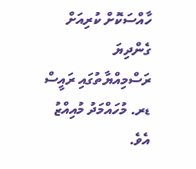ހާއްސަކޮށް ކުރިއަށް ގެންދިޔަ ރަސްމިއްޔާތުގައި ރައީސް ޑރ. މުހައްމަދު މުއިއްޒު އެވެ.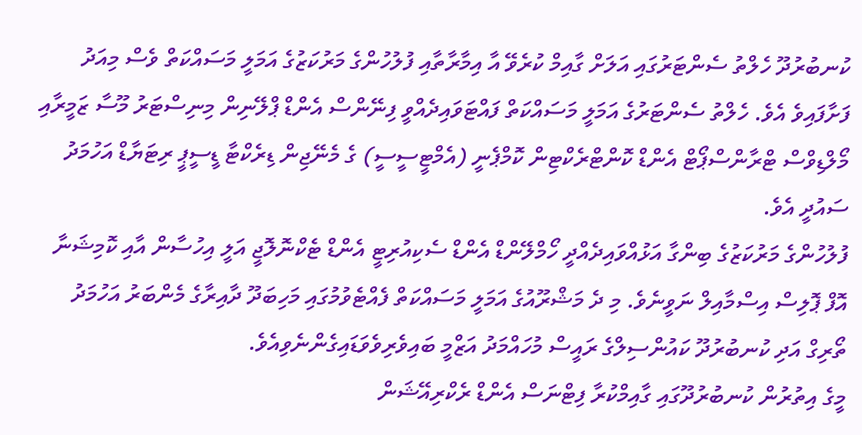ކުނބުރުދޫ ހެލްތު ސެންޓަރުގައި އަލަށް ގާއިމް ކުރެވޭ އާ އިމާރާތާއި ފުލުހުންގެ މަރުކަޒުގެ އަމަލީ މަސައްކަތް ވެސް މިއަދު ފަށާފައިވެ އެވެ. ހެލްތު ސެންޓަރުގެ އަމަލީ މަސައްކަތް ފައްޓަވައިދެއްވީ ފިނޭންސް އެންޑް ޕްލޭނިން މިނިސްޓަރު މޫސާ ޒަމީރާއި މޯލްޑިވްސް ޓްރާންސްޕޯޓް އެންޑް ކޮންޓްރެކްޓިން ކޮމްޕެނީ (އެމްޓީސީސީ) ގެ މެނޭޖިން ޑިރެކްޓާ ޑީސީޕީ ރިޓަޔާޑް އަހުމަދު ސައުދީ އެވެ.
ފުލުހުންގެ މަރުކަޒުގެ ބިންގާ އަޅުއްވައިދެއްދީ ހޯމްލޭންޑް އެންޑް ސެކިއުރިޓީ އެންޑް ޓެކްނޮލޮޖީ އަލީ އިހުސާން އާއި ކޮމިޝަނާ އޮފް ޕޮލިސް އިސްމާއިލް ނަވީނެވެ. މި ދެ މަޝްރޫއުގެ އަމަލީ މަސައްކަތް ފެއްޓެވުމުގައި މަހިބަދޫ ދާއިރާގެ މެންބަރު އަހުމަދު ތޯރިގް އަދި ކުނބުރުދޫ ކައުންސިލްގެ ރައީސް މުހައްމަދު އަޒްމީ ބައިވެރިވެވަޑައިގެންނެވިއެވެ.
މީގެ އިތުރުން ކުނބުރުދޫގައި ގާއިމްކުރާ ފިޓްނަސް އެންޑް ރެކްރިއޭޝަން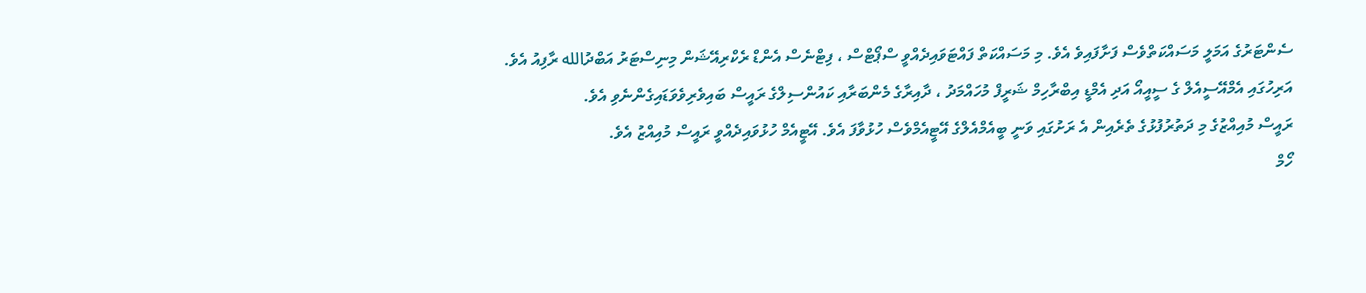ސެންޓަރުގެ އަމަލީ މަސައްކަތްވެސް ފަށާފައިވެ އެވެ. މި މަސައްކަތް ފައްޓަވައިދެއްވީ ސްޕޯޓްސް ، ފިޓްނެސް އެންޑް ރެކްރިއޭޝަން މިނިސްޓަރު އަބްދުالله ރާފިއު އެވެ. އަރިހުގައި އެމްއޭސީއެލް ގެ ސީއީއޯ އަދި އެމްޑީ އިބްރާހިމް ޝަރީފް މުހައްމަދު ، ދާއިރާގެ މެންބަރާއި ކައުންސިލްގެ ރައީސް ބައިވެރިވެވަޑައިގެންނެވި އެވެ.
ރައީސް މުއިއްޒުގެ މި ދަތުރުފުޅުގެ ތެރެއިން އެ ރަށުގައި ވަނީ ބީއެމްއެލްގެ އޭޓީއެމްވެސް ހުޅުވާފަ އެވެ. އޭޓީއެމް ހުޅުވައިދެއްވީ ރައީސް މުއިއްޒު އެވެ.
ހޯމް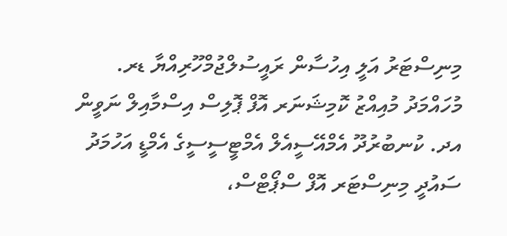މިނިސްޓަރު އަލީ އިހުސާން ރައީސުލްޖުމްހޫރިއްޔާ ޑރ. މުހައްމަދު މުއިއްޒު ކޮމިޝަނަރ އޮފް ޕޮލިސް އިސްމާއިލް ނަވީން އދ. ކުނބުރުދޫ އެމްއޭސީއެލް އެމްޓީސީސީގެ އެމްޑީ އަހުމަދު ސައުދީ މިނިސްޓަރ އޮފް ސްޕޯޓްސް،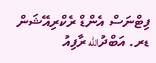ފިޓްނަސް އެންޑް ރެކްރިއޭޝަން ޑރ. އަބްދުالله ރާފިއު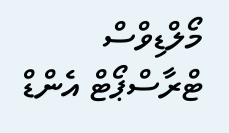މޯލްޑިވްސް ޓްރާސްޕޯޓް އެންޑް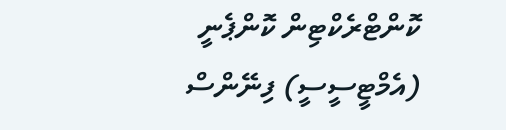ކޮންޓްރެކްޓިން ކޮންޕެނީ (އެމްޓީސީސީ) ފިނޭންސް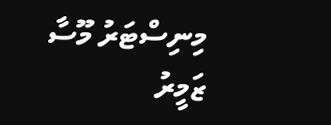މިނިސްޓަރު މޫސާ ޒަމީރު